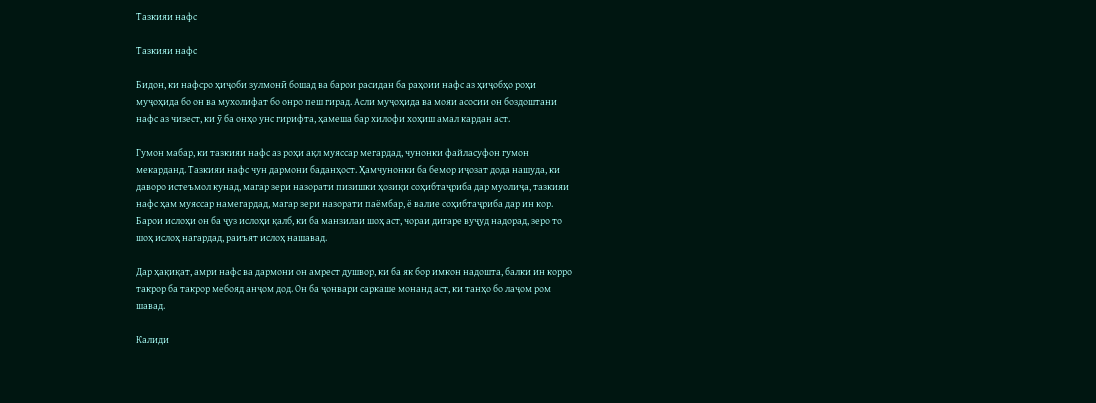Тазкияи нафс

Тазкияи нафс

Бидон, ки нафсро ҳиҷоби зулмонӣ бошад ва барои расидан ба раҳоии нафс аз ҳиҷобҳо роҳи муҷоҳида бо он ва мухолифат бо онро пеш гирад. Асли муҷоҳида ва мояи асосии он боздоштани нафс аз чизест, ки ӯ ба онҳо унс гирифта, ҳамеша бар хилофи хоҳиш амал кардан аст.

Гумон мабар, ки тазкияи нафс аз роҳи ақл муяссар мегардад, чунонки файласуфон гумон мекарданд. Тазкияи нафс чун дармони баданҳост. Ҳамчунонки ба бемор иҷозат дода нашуда, ки даворо истеъмол кунад, магар зери назорати пизишки ҳозиқи соҳибтаҷриба дар муолиҷа, тазкияи нафс ҳам муяссар намегардад, магар зери назорати паёмбар, ё валие соҳибтаҷриба дар ин кор. Барои ислоҳи он ба ҷуз ислоҳи қалб, ки ба манзилаи шоҳ аст, чораи дигаре вуҷуд надорад, зеро то шоҳ ислоҳ нагардад, раиъят ислоҳ нашавад.

Дар ҳақиқат, амри нафс ва дармони он амрест душвор, ки ба як бор имкон надошта, балки ин корро такрор ба такрор мебояд анҷом дод. Он ба ҷонвари саркаше монанд аст, ки танҳо бо лаҷом ром шавад.

Калиди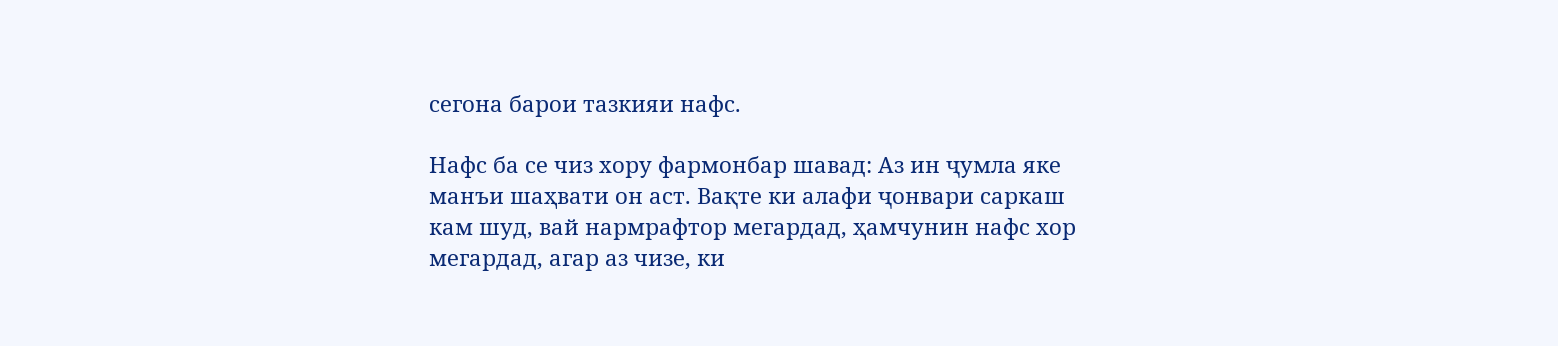сегона барои тазкияи нафс.

Нафс ба се чиз хору фармонбар шавад: Аз ин ҷумла яке манъи шаҳвати он аст. Вақте ки алафи ҷонвари саркаш кам шуд, вай нармрафтор мегардад, ҳамчунин нафс хор мегардад, агар аз чизе, ки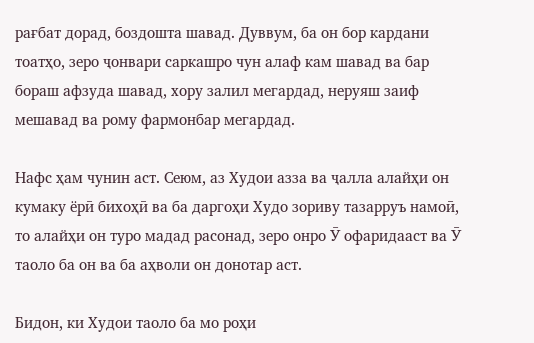рағбат дорад, боздошта шавад. Дуввум, ба он бор кардани тоатҳо, зеро ҷонвари саркашро чун алаф кам шавад ва бар бораш афзуда шавад, хору залил мегардад, неруяш заиф мешавад ва рому фармонбар мегардад.

Нафс ҳам чунин аст. Сеюм, аз Худои азза ва ҷалла алайҳи он кумаку ёрӣ бихоҳӣ ва ба даргоҳи Худо зориву тазарруъ намоӣ, то алайҳи он туро мадад расонад, зеро онро Ӯ офаридааст ва Ӯ таоло ба он ва ба аҳволи он донотар аст.

Бидон, ки Худои таоло ба мо роҳи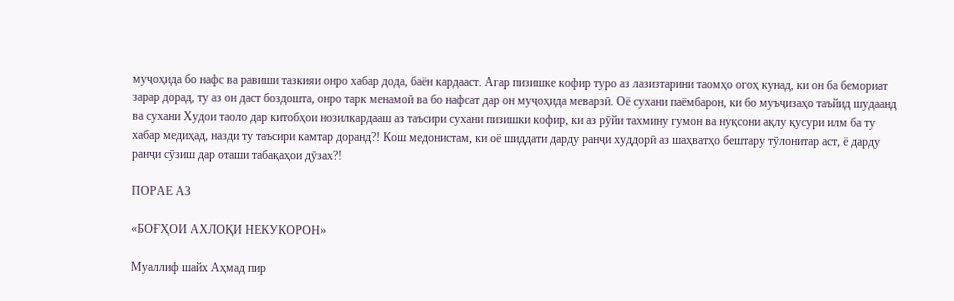муҷоҳида бо нафс ва равиши тазкияи онро хабар дода, баён кардааст. Агар пизишке кофир туро аз лазизтарини таомҳо огоҳ кунад, ки он ба бемориат зарар дорад, ту аз он даст боздошта, онро тарк менамоӣ ва бо нафсат дар он муҷоҳида меварзӣ. Оё сухани паёмбарон, ки бо муъҷизаҳо таъйид шудаанд ва сухани Худои таоло дар китобҳои нозилкардааш аз таъсири сухани пизишки кофир, ки аз рӯйи тахмину гумон ва нуқсони ақлу қусури илм ба ту хабар медиҳад, назди ту таъсири камтар доранд?! Кош медонистам, ки оё шиддати дарду ранҷи худдорӣ аз шаҳватҳо бештару тӯлонитар аст, ё дарду ранҷи сӯзиш дар оташи табақаҳои дӯзах?!

ПОРАЕ АЗ

«БОҒҲОИ АХЛОҚИ НЕКУКОРОН»

Муаллиф шайх Аҳмад пир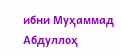ибни Муҳаммад Абдуллоҳ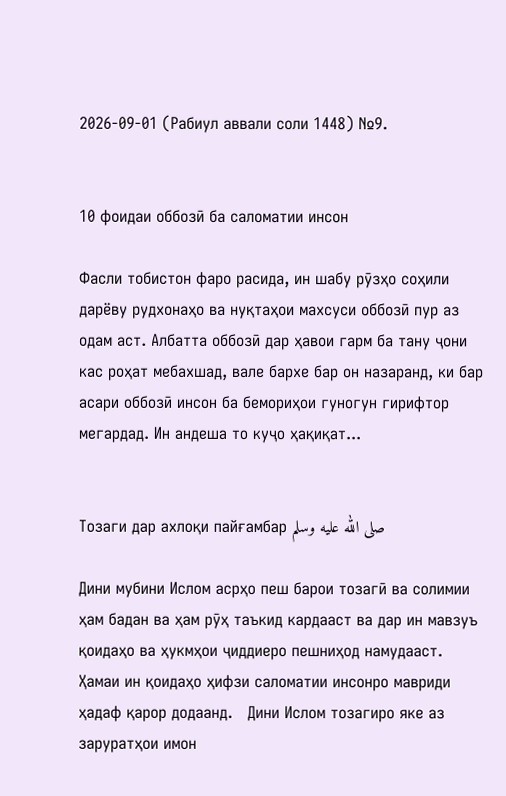2026-09-01 (Рабиул аввали соли 1448) №9.


10 фоидаи оббозӣ ба саломатии инсон

Фасли тобистон фаро расида, ин шабу рӯзҳо соҳили дарёву рудхонаҳо ва нуқтаҳои махсуси оббозӣ пур аз одам аст. Албатта оббозӣ дар ҳавои гарм ба тану ҷони кас роҳат мебахшад, вале бархе бар он назаранд, ки бар асари оббозӣ инсон ба бемориҳои гуногун гирифтор мегардад. Ин андеша то куҷо ҳақиқат...


Тозаги дар ахлоқи пайғамбар صلى الله عليه وسلم

Дини мубини Ислом асрҳо пеш барои тозагӣ ва солимии ҳам бадан ва ҳам рӯҳ таъкид кардааст ва дар ин мавзуъ қоидаҳо ва ҳукмҳои ҷиддиеро пешниҳод намудааст. Ҳамаи ин қоидаҳо ҳифзи саломатии инсонро мавриди ҳадаф қарор додаанд.   Дини Ислом тозагиро яке аз заруратҳои имон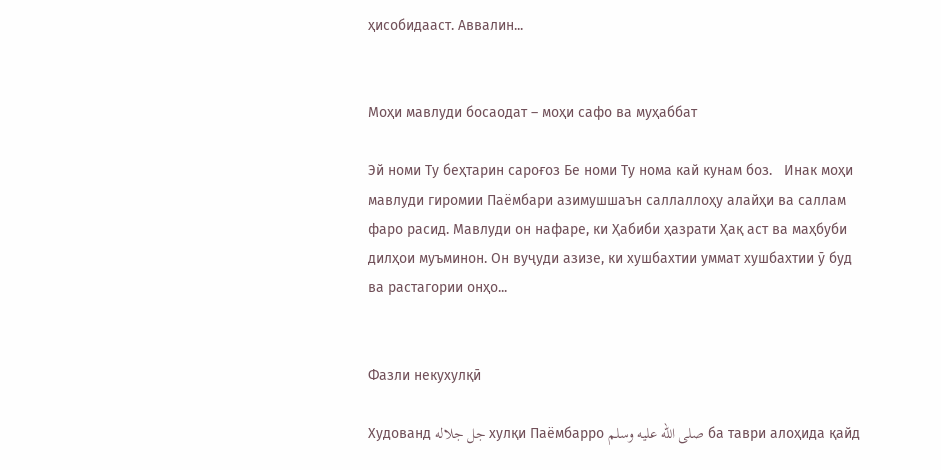ҳисобидааст. Аввалин...


Моҳи мавлуди босаодат – моҳи сафо ва муҳаббат

Эй номи Ту беҳтарин сароғоз Бе номи Ту нома кай кунам боз.   Инак моҳи мавлуди гиромии Паёмбари азимушшаън саллаллоҳу алайҳи ва саллам фаро расид. Мавлуди он нафаре, ки Ҳабиби ҳазрати Ҳақ аст ва маҳбуби дилҳои муъминон. Он вуҷуди азизе, ки хушбахтии уммат хушбахтии ӯ буд ва растагории онҳо...


Фазли некухулқӣ

Худованд جل جلاله хулқи Паёмбарро صلى الله عليه وسلم ба таври алоҳида қайд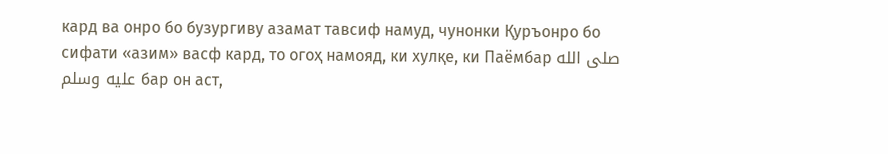кард ва онро бо бузургиву азамат тавсиф намуд, чунонки Қуръонро бо сифати «азим» васф кард, то огоҳ намояд, ки хулқе, ки Паёмбар صلى الله عليه وسلم бар он аст,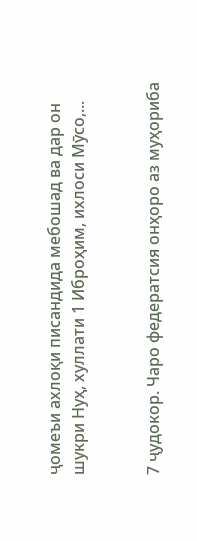ҷомеъи ахлоқи писандида мебошад ва дар он шукри Нуҳ, хуллати 1 Иброҳим, ихлоси Мӯсо,...


7 ҷудокор. Чаро федератсия онҳоро аз муҳориба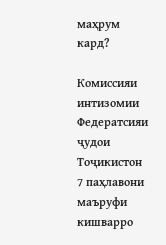маҳрум кард?

Комиссияи интизомии Федератсияи ҷудои Тоҷикистон 7 паҳлавони маъруфи кишварро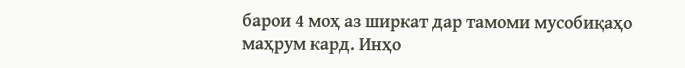барои 4 моҳ аз ширкат дар тамоми мусобиқаҳо маҳрум кард. Инҳо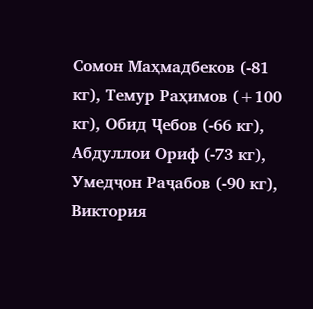Сомон Маҳмадбеков (-81 кг), Темур Раҳимов (+100 кг), Обид Ҷебов (-66 кг), Абдуллои Ориф (-73 кг), Умедҷон Раҷабов (-90 кг), Виктория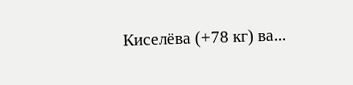Киселёва (+78 кг) ва...